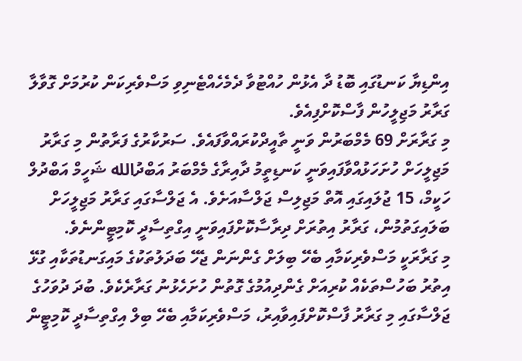އިންޑިޔާ ކަނޑުގައި ބޮޑު ދާ އެޅުން ހުއްޓުވާ ދެމެހެއްޓެނިވި މަސްވެރިކަން ކުރުމަށް ގޮވާލާ ގަރާރު މަޖިލީހުން ފާސްކޮށްފިއެވެ.
މި ގަރާރަށް 69 މެމްބަރުން ވަނީ ތާއީދްކުރައްވާފައެވެ. ސަރުކާރުގެ ފަރާތުން މި ގަރާރު މަޖިލީހަށް ހުށަހަޅުއްވާފައިވަނީ ކަނޑިތީމު ދާއިރާގެ މެމްބަރު އަބްދުالله ޝަހީމް އަބްދުލް ހަކީމް، 15 ޖުލައިގައި އޮތް މަޖިލިސް ޖަލްސާއަށެވެ. އެ ޖަލްސާގައި ގަރާރު މަޖިލީހަށް ބަލައިގަތުމުން، ގަރާރު އިތުރަށް ދިރާސާކޮށްފައިވަނީ އިގްތިސާދީ ކޮމިޓީންނެވެ.
މި ގަރާރަކީ މަސްވެރިކަމާއި ބެހޭ ބިލަށް ގެންނަން ޖެހޭ ބަދަލުތަކުގެ މައިގަނޑުތަކާއި ގުޅޭ އިތުރު ބަހުސްތަކެއް ކުރިއަށް ގެންދިއުމުގެ ގޮތުން ހުށަހެޅުނު ގަރާރެކެވެ. ބުދަ ދުވަހުގެ ޖަލްސާގައި މި ގަރާރު ފާސްކޮށްފައިވާއިރު، މަސްވެރިކަމާއި ބެހޭ ބިލް އިގްތިސާދީ ކޮމިޓީން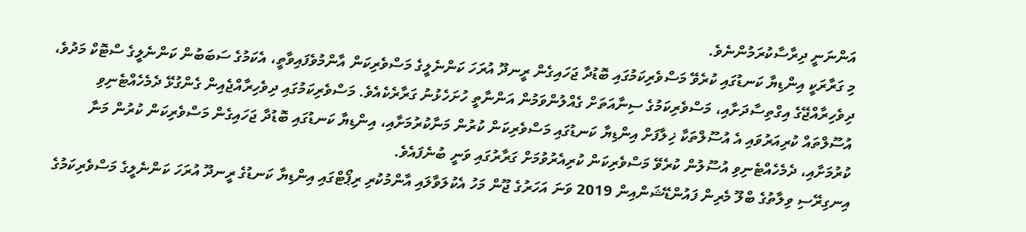އަންނަނީ ދިރާސާކުރަމުންނެވެ.
މި ގަރާރަކީ އިންޑިޔާ ކަނޑުގައި ކުރެވޭ މަސްވެރިކަމުގައި ބޮޑުދާ ޖަހައިގެން ރީނދޫ އުރަހަ ކަންނެލީގެ މަސްވެރިކަން އާންމުވެފައިވާތީ، އެކަމުގެ ސަބަބުން ކަންނެލީގެ ސްޓޮކް މަދުވެ، ދިވެހިރާއްޖޭގެ އިގްތިސާދަށާއި، މަސްވެރިކަމުގެ ސިނާއަތަށް ގެއްލުންވަމުން އަންނާތީ ހުށަހެޅުނު ގަރާރެކެއެވެ. މަސްވެރިކަމުގައި ދިވެހިރާއްޖެއިން ގެންގުޅޭ ދެމެހެއްޓެނިވި އުސޫލްތައް ކުރިއަރުވައި އެ އުސޫލްތަކާ ޚިލާފަށް އިންޑިޔާ ކަނޑުގައި މަސްވެރިކަން ކުރުން މަނާކުރުމަށާއި، އިންޑިޔާ ކަނޑުގައި ބޮޑުދާ ޖަހައިގެން މަސްވެރިކަން ކުރުން މަނާ ކުރުމަށާއި، ދެމެހެއްޓެނިވި އުސޫލުން ކުރެވޭ މަސްވެރިކަން ކުރިއެރުވުމަށް ގަރާރުގައި ވަނީ ބުނެފައެވެ.
އިނގިރޭސި ވިލާތުގެ ބްލޫ މެރިން ފައުންޑޭޝަންއިން 2019 ވަނަ އަހަރުގެ ޖޫން މަހު އެކުލަވާލައި އާންމުކުރި ރިޕޯޓްގައި އިންޑިޔާ ކަނޑުގެ ރީނދޫ އުރަހަ ކަންނެލީގެ މަސްވެރިކަމުގެ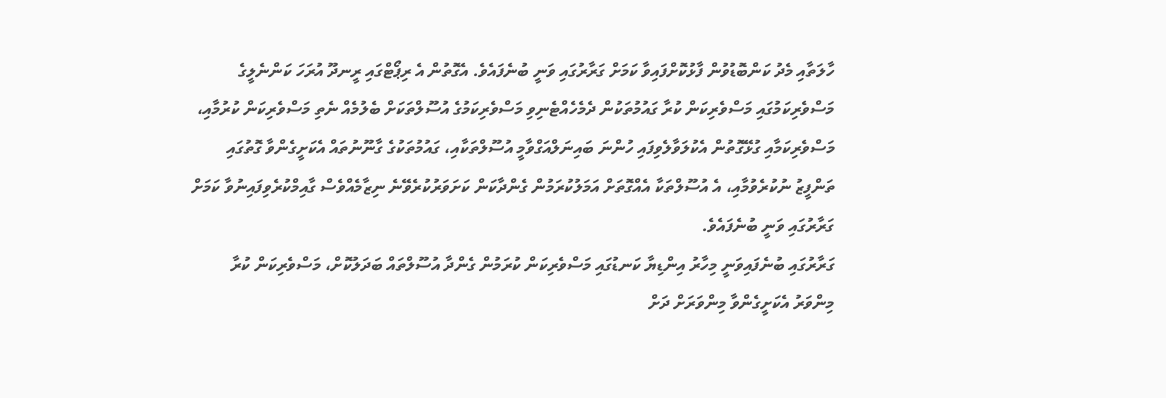ހާލަތާއި މެދު ކަންބޮޑުވުން ފާޅުކޮށްފައިވާ ކަމަށް ގަރާރުގައި ވަނީ ބުނެފައެވެ. އެގޮތުން އެ ރިޕޯޓްގައި ރީނދޫ އުރަހަ ކަންނެލީގެ މަސްވެރިކަމުގައި މަސްވެރިކަން ކުރާ ގައުމުތަކުން ދެމެހެއްޓެނިވި މަސްވެރިކަމުގެ އުސޫލްތަކަށް ބެލުމެއް ނެތި މަސްވެރިކަން ކުރުމާއި، މަސްވެރިކަމާއި ގުޅޭގޮތުން އެކުލަވާލެވިފައި ހުންނަ ބައިނަލްއަގްވާމީ އުސޫލްތަކާއި، ގައުމުތަކުގެ ގާނޫނުތައް އެކަށީގެންވާ ގޮތުގައި ތަންފީޒު ނުކުރެވުމާއި، އެ އުސޫލްތަކާ އެއްގޮތަށް އަމަލުކުރަމުން ގެންދާކަން ކަށަވަރުކުރެވޭނެ ނިޒާމެއްވެސް ގާއިމްކުރެވިފައިނުވާ ކަމަށް ގަރާރުގައި ވަނީ ބުނެފައެވެ.
ގަރާރުގައި ބުނެފައިވަނީ މިހާރު އިންޑިޔާ ކަނޑުގައި މަސްވެރިކަން ކުރަމުން ގެންދާ އުސޫލްތައް ބަދަލުކޮށް، މަސްވެރިކަން ކުރާ މިންވަރު އެކަށީގެންވާ މިންވަރަށް ދަށް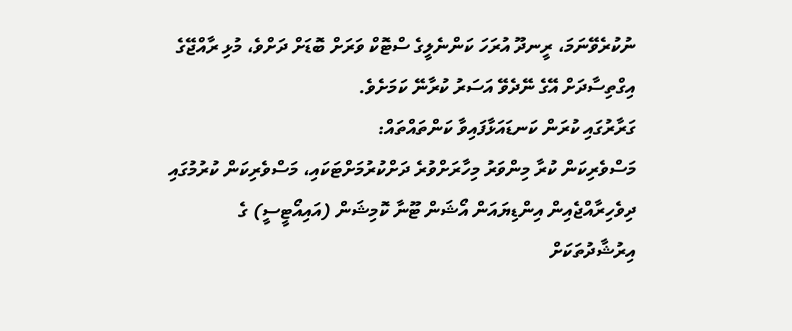ނުކުރެވޭނަމަ، ރީނދޫ އުރަހަ ކަންނެލީގެ ސްޓޮކް ވަރަށް ބޮޑަށް ދަށްވެ، މުޅި ރާއްޖޭގެ އިގްތިސާދަށް އޭގެ ނޭދެވޭ އަސަރު ކުރާނޭ ކަމަށެވެ.
ގަރާރުގައި ކުރަން ކަނޑައަޅާފައިވާ ކަންތައްތައް:
މަސްވެރިކަން ކުރާ މިންވަރު މިހާރަށްވުރެ ދަށްކުރުމަށްޓަކައި، މަސްވެރިކަން ކުރުމުގައި ދިވެހިރާއްޖެއިން އިންޑިޔައަން އޯޝަން ޓޫނާ ކޮމިޝަން (އައިއޯޓީސީ) ގެ އިރުޝާދުތަކަށް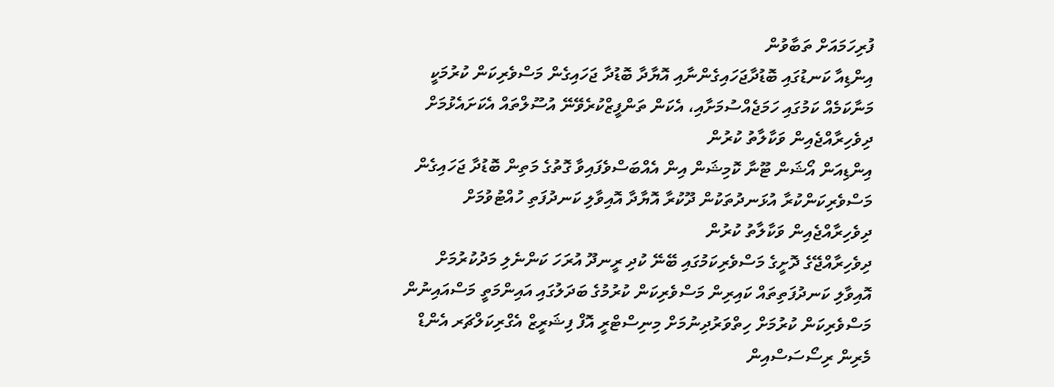ފުރިހަމައަށް ތަބާވުން
އިންޑިއާ ކަނޑުގައި ބޮޑުދާޖަހައިގެންނާއި އޮޔާދާ ބޮޑުދާ ޖަހައިގެން މަސްވެރިކަން ކުރުމަކީ މަނާކަމެއް ކަމުގައި ހަމަޖެއްސުމަށާއި، އެކަން ތަންފީޒްކުރެވޭނޭ އުސޫލްތައް އެކަށައެޅުމަށް ދިވެހިރާއްޖެއިން ވަކާލާތު ކުރުން
އިންޑިއަން އޯޝަން ޓޫނާ ކޮމިޝަން އިން އެއްބަސްވެފައިވާ ގޮތުގެ މަތިން ބޮޑުދާ ޖަހައިގެން މަސްވެރިކަންކުރާ އުޅަނދުތަކުން ދޫކުރާ އޮޔާދާ އޮއިވާލި ކަނދުފަތި ހުއްޓުވުމަށް ދިވެހިރާއްޖެއިން ވަކާލާތު ކުރުން
ދިވެހިރާއްޖޭގެ ދޮށީގެ މަސްވެރިކަމުގައި ބޭނޭ ކުދި ރީނދޫ އުރަހަ ކަންނެލި މަދުކުރުމަށް އޮއިވާލި ކަނދުފަތިތައް ކައިރިން މަސްވެރިކަން ކުރުމުގެ ބަދަލުގައި އައިންމަތީ މަސްއައިނުން މަސްވެރިކަން ކުރުމަށް ހިތްވަރުދިނުމަށް މިނިސްޓްރީ އޮފް ފިޝަރީޒް އެގްރިކަލްޗަރ އެންޑް މެރިން ރިސޯސަސްއިން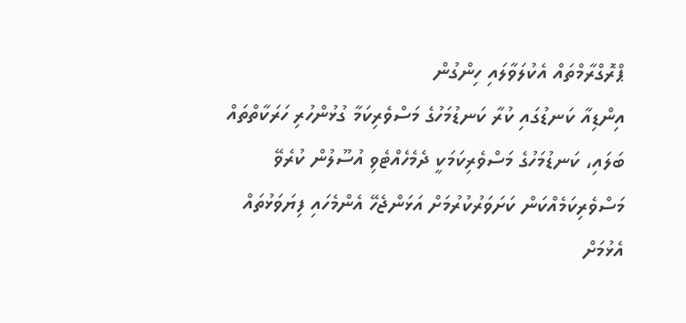ޕްރޮގްރާމްތައް އެކުލަވާލައި ހިންގުން
އިންޑިއާ ކަނޑުގައި ކުރާ ކަނޑުމަހުގެ މަސްވެރިކަމާ ގުޅުންހުރި ހަރަކާތްތައް ބަލައި، ކަނޑުމަހުގެ މަސްވެރިކަމަކީ ދެމެހެއްޓެވި އުސޫލުން ކުރެވޭ މަސްވެރިކަމެއްކަން ކަށަވަރުކުރުމަށް އަޅަންޖެހޭ އެންމެހައި ފިޔަވަޅުތައް އެޅުމަށް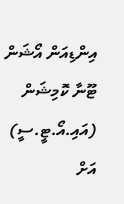އިންޑިއަން އޯޝަން ޓޫނާ ކޮމިޝަން (އައި.އޯ.ޓީ.ސީ) އަށް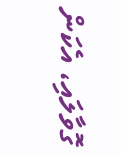ގޮވާލައި، އެކަން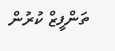ތަންފީޒް ކުރުން